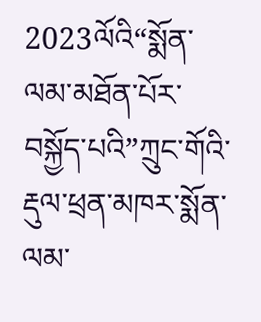2023ལོའི“སྨོན་ལམ་མཐོན་པོར་བསྐྱོད་པའི”ཀྲུང་གོའི་རྡུལ་ཕྲན་མཁར་སྨོན་ལམ་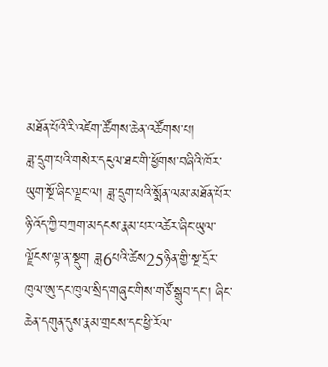མཐོན་པོའི་རི་འཛེག་ཚོགས་ཆེན་འཚོགས་པ།
ཟླ་དྲུག་པའི་གསེར་དངུལ་ཐང་གི་ཕྱོགས་བཞིའི་ཁོར་ཡུག་སྔོ་ཞིང་ལྗང་ལ། ཟླ་དྲུག་པའི་སྨོན་ལམ་མཐོན་པོར་ཉི་འོད་ཀྱི་བཀྲག་མདངས་རྣམ་པར་འཚེར་ཞིང་ཡུལ་ལྗོངས་ལྟ་ན་སྡུག ཟླ6པའི་ཚེས25ཉིན་གྱི་སྔ་དྲོར་ཁུལ་ཨུ་དང་ཁུལ་སྲིད་གཞུང་གིས་གཙོ་སྒྲུབ་དང་། ཞིང་ཆེན་དགུན་དུས་རྣམ་གྲངས་དང་ཕྱི་རོལ་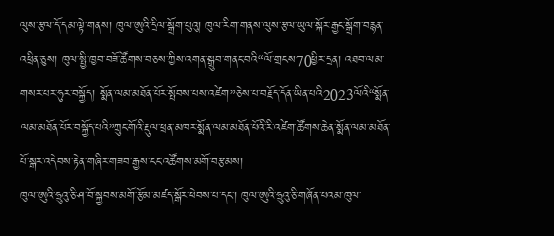ལུས་རྩལ་དོ་དམ་ལྟེ་གནས། ཁུལ་ཨུའི་དྲིལ་སྒྲོག་པུའུ། ཁུལ་རིག་གནས་ལུས་རྩལ་ཡུལ་སྐོར་རྒྱང་སྒྲོག་བརྙན་འཕྲིན་ཅུས། ཁུལ་སྤྱི་ཁྱབ་བཟོ་ཚོགས་བཅས་ཀྱིས་འགན་སྒྲུབ་གནང་བའི“ལོ་གྲངས70ཕྱིར་དྲན། འཐབ་ལམ་གསར་པར་ཧུར་བསྐྱོད། སྨོན་ལམ་མཐོན་པོར་སྤོབས་པས་འཛེག”ཅེས་པ་བརྗོད་དོན་ཡིན་པའི2023ལོའི“སྨོན་ལམ་མཐོན་པོར་བསྐྱོད་པའི”ཀྲུང་གོའི་རྡུལ་ཕྲན་མཁར་སྨོན་ལམ་མཐོན་པོའི་རི་འཛེག་ཚོགས་ཆེན་སྨོན་ལམ་མཐོན་པོ་སྒར་འདེབས་རྟེན་གཞིར་གཟབ་རྒྱས་ངང་འཚོགས་མགོ་བརྩམས།
ཁུལ་ཨུའི་ཧྲུའུ་ཅི་ཤ་བོ་སྐྱབས་མགོ་རྩོམ་མཛད་སྒོར་ཕེབས་པ་དང་། ཁུལ་ཨུའི་ཧྲུའུ་ཅི་གཞོན་པའམ་ཁུལ་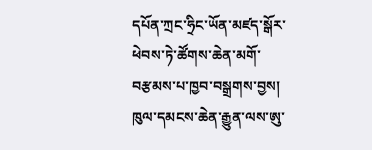དཔོན་ཀྲང་ཧྲིང་ཡོན་མཛད་སྒོར་ཕེབས་ཏེ་ཚོགས་ཆེན་མགོ་བརྩམས་པ་ཁྱབ་བསྒྲགས་བྱས། ཁུལ་དམངས་ཆེན་རྒྱུན་ལས་ཨུ་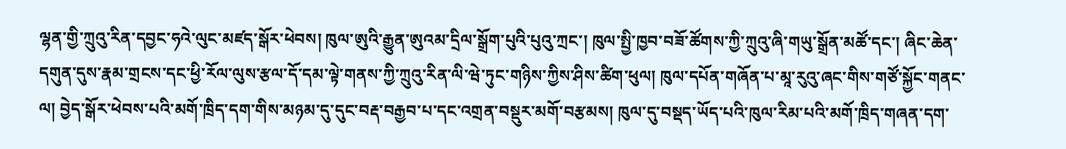ལྷན་གྱི་ཀྲུའུ་རིན་དབྱང་ཧའེ་ལུང་མཛད་སྒོར་ཕེབས། ཁུལ་ཨུའི་རྒྱུན་ཨུའམ་དྲིལ་སྒྲོག་པུའི་པུའུ་ཀྲང་། ཁུལ་སྤྱི་ཁྱབ་བཟོ་ཚོགས་ཀྱི་ཀྲུའུ་ཞི་གཡུ་སྒྲོན་མཚོ་དང་། ཞིང་ཆེན་དགུན་དུས་རྣམ་གྲངས་དང་ཕྱི་རོལ་ལུས་རྩལ་དོ་དམ་ལྟེ་གནས་ཀྱི་ཀྲུའུ་རིན་ལི་ཝེ་ཏུང་གཉིས་ཀྱིས་ཤིས་ཚིག་ཕུལ། ཁུལ་དཔོན་གཞོན་པ་མཱ་རུའུ་ཞང་གིས་གཙོ་སྐྱོང་གནང་ལ། བྱེད་སྒོར་ཕེབས་པའི་མགོ་ཁྲིད་དག་གིས་མཉམ་དུ་དུང་བརྡ་བརྒྱབ་པ་དང་འགྲན་བསྡུར་མགོ་བརྩམས། ཁུལ་དུ་བསྡད་ཡོད་པའི་ཁུལ་རིམ་པའི་མགོ་ཁྲིད་གཞན་དག་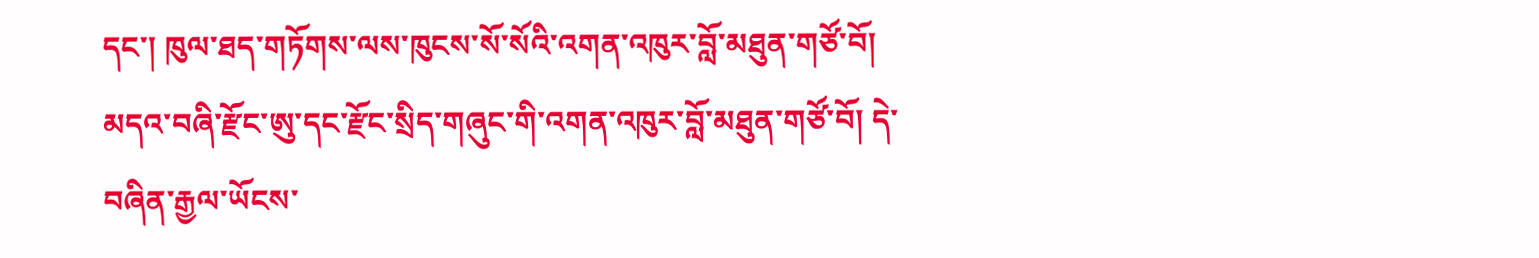དང་། ཁུལ་ཐད་གཏོགས་ལས་ཁུངས་སོ་སོའི་འགན་འཁུར་བློ་མཐུན་གཙོ་བོ། མདའ་བཞི་རྫོང་ཨུ་དང་རྫོང་སྲིད་གཞུང་གི་འགན་འཁུར་བློ་མཐུན་གཙོ་བོ། དེ་བཞིན་རྒྱལ་ཡོངས་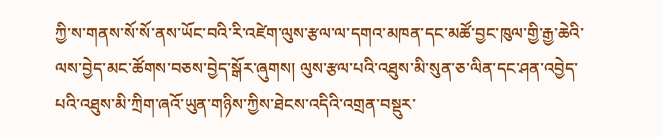ཀྱི་ས་གནས་སོ་སོ་ནས་ཡོང་བའི་རི་འཛེག་ལུས་རྩལ་ལ་དགའ་མཁན་དང་མཚོ་བྱང་ཁུལ་གྱི་རྒྱ་ཆེའི་ལས་བྱེད་མང་ཚོགས་བཅས་བྱེད་སྒོར་ཞུགས། ལུས་རྩལ་པའི་འཐུས་མི་སུན་ཅ་ལིན་དང་ཤན་འབྱེད་པའི་འཐུས་མི་ཀྲིག་ཞའོ་ཡུན་གཉིས་ཀྱིས་ཐེངས་འདིའི་འགྲན་བསྡུར་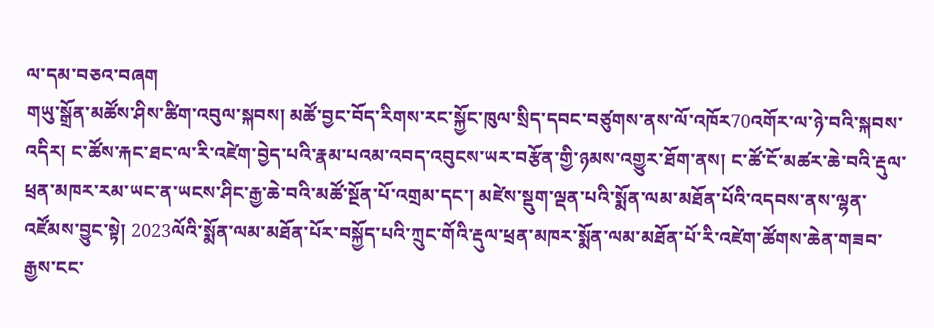ལ་དམ་བཅའ་བཞག
གཡུ་སྒྲོན་མཚོས་ཤིས་ཚིག་འབུལ་སྐབས། མཚོ་བྱང་བོད་རིགས་རང་སྐྱོང་ཁུལ་སྲིད་དབང་བཙུགས་ནས་ལོ་འཁོར70འགོར་ལ་ཉེ་བའི་སྐབས་འདིར། ང་ཚོས་རྐང་ཐང་ལ་རི་འཛེག་བྱེད་པའི་རྣམ་པའམ་འབད་འབུངས་ཡར་བརྩོན་གྱི་ཉམས་འགྱུར་ཐོག་ནས། ང་ཚོ་ངོ་མཚར་ཆེ་བའི་རྡུལ་ཕྲན་མཁར་རམ་ཡང་ན་ཡངས་ཤིང་རྒྱ་ཆེ་བའི་མཚོ་སྔོན་པོ་འགྲམ་དང་། མཛེས་སྡུག་ལྡན་པའི་སྨོན་ལམ་མཐོན་པོའི་འདབས་ནས་ལྷན་འཛོམས་བྱུང་སྟེ། 2023ལོའི་སྨོན་ལམ་མཐོན་པོར་བསྐྱོད་པའི་ཀྲུང་གོའི་རྡུལ་ཕྲན་མཁར་སྨོན་ལམ་མཐོན་པོ་རི་འཛེག་ཚོགས་ཆེན་གཟབ་རྒྱས་ངང་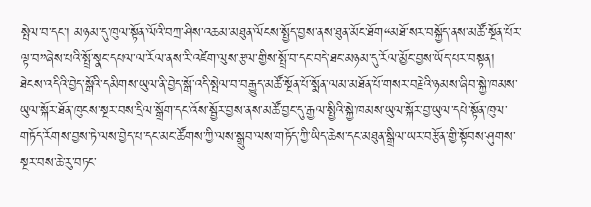སྤེལ་བ་དང་། མཉམ་དུ་ཁུལ་སྟོན་ལོའི་བཀྲ་ཤིས་འཆམ་མཐུན་ལོངས་སྤྱོད་བྱས་ནས་ཐུན་མོང་ཐོག“མཐོ་སར་བསྐྱོད་ནས་མཚོ་སྔོན་པོར་ལྟ་བ”ཞེས་པའི་སྤྲོ་སྣང་དཔལ་ལ་རོལ་ནས་རི་འཛེག་ལུས་རྩལ་གྱིས་སྤྲོ་བ་དང་བདེ་ཐང་མཉམ་དུ་རོལ་མྱོང་བྱས་ཡོད་པར་བསྟན།
ཐེངས་འདིའི་བྱེད་སྒོའི་དམིགས་ཡུལ་ནི་བྱེད་སྒོ་འདི་སྤེལ་བ་བརྒྱུད་མཚོ་སྔོན་པོ་སྨོན་ལམ་མཐོན་པོ་གསར་བརྗེའི་ཉམས་ཞིབ་སྐྱེ་ཁམས་ཡུལ་སྐོར་ཐོན་ཁུངས་སྔར་བས་དྲིལ་སྒྲོག་དང་འོས་སྦྱོར་བྱས་ནས་མཚོ་བྱང་དུ་རྒྱལ་སྤྱིའི་སྐྱེ་ཁམས་ཡུལ་སྐོར་བྱ་ཡུལ་དཔེ་སྟོན་ཁུལ་གཏོད་རོགས་བྱས་ཏེ་ལས་བྱེད་པ་དང་མང་ཚོགས་ཀྱི་ལས་སྒྲུབ་ལས་གཏོད་ཀྱི་ཡིད་ཆེས་དང་མཐུན་སྒྲིལ་ཡར་བརྩོན་གྱི་སྟོབས་ཤུགས་སྔར་བས་ཆེ་རུ་བཏང་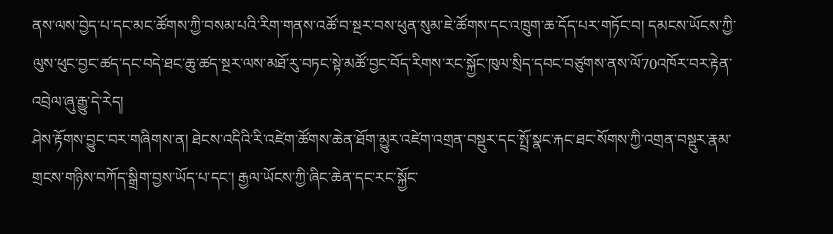ནས་ལས་བྱེད་པ་དང་མང་ཚོགས་ཀྱི་བསམ་པའི་རིག་གནས་འཚོ་བ་སྔར་བས་ཕུན་སུམ་ཇེ་ཚོགས་དང་འཁྲུག་ཆ་དོད་པར་གཏོང་བ། དམངས་ཡོངས་ཀྱི་ལུས་ཕུང་བྱང་ཚད་དང་བདེ་ཐང་ཆུ་ཚད་སྔར་ལས་མཐོ་རུ་བཏང་སྟེ་མཚོ་བྱང་བོད་རིགས་རང་སྐྱོང་ཁུལ་སྲིད་དབང་བཙུགས་ནས་ལོ70འཁོར་བར་རྟེན་འབྲེལ་ཞུ་རྒྱུ་དེ་རེད།
ཤེས་རྟོགས་བྱུང་བར་གཞིགས་ན། ཐེངས་འདིའི་རི་འཛེག་ཚོགས་ཆེན་ཐོག་མྱུར་འཛེག་འགྲན་བསྡུར་དང་སྤྲོ་སྣང་རྐང་ཐང་སོགས་ཀྱི་འགྲན་བསྡུར་རྣམ་གྲངས་གཉིས་བཀོད་སྒྲིག་བྱས་ཡོད་པ་དང་། རྒྱལ་ཡོངས་ཀྱི་ཞིང་ཆེན་དང་རང་སྐྱོང་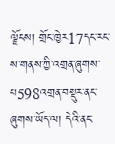ལྗོངས། གྲོང་ཁྱེར17དང་རང་ས་གནས་ཀྱི་འགྲན་ཞུགས་པ598འགྲན་བསྡུར་ནང་ཞུགས་ཡོད་ལ། དེའི་ནང་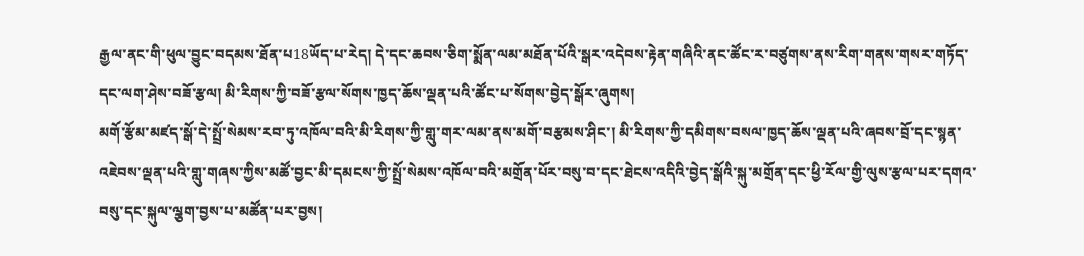རྒྱལ་ནང་གི་ཕུལ་བྱུང་བདམས་ཐོན་པ18ཡོད་པ་རེད། དེ་དང་ཆབས་ཅིག་སྨོན་ལམ་མཐོན་པོའི་སྒར་འདེབས་རྟེན་གཞིའི་ནང་ཚོང་ར་བཙུགས་ནས་རིག་གནས་གསར་གཏོད་དང་ལག་ཤེས་བཟོ་རྩལ། མི་རིགས་ཀྱི་བཟོ་རྩལ་སོགས་ཁྱད་ཆོས་ལྡན་པའི་ཚོང་པ་སོགས་བྱེད་སྒོར་ཞུགས།
མགོ་རྩོམ་མཛད་སྒོ་དེ་སྤྲོ་སེམས་རབ་ཏུ་འཁོལ་བའི་མི་རིགས་ཀྱི་གླུ་གར་ལམ་ནས་མགོ་བརྩམས་ཤིང་། མི་རིགས་ཀྱི་དམིགས་བསལ་ཁྱད་ཆོས་ལྡན་པའི་ཞབས་བྲོ་དང་སྙན་འཇེབས་ལྡན་པའི་གླུ་གཞས་ཀྱིས་མཚོ་བྱང་མི་དམངས་ཀྱི་སྤྲོ་སེམས་འཁོལ་བའི་མགྲོན་པོར་བསུ་བ་དང་ཐེངས་འདིའི་བྱེད་སྒོའི་སྐུ་མགྲོན་དང་ཕྱི་རོལ་གྱི་ལུས་རྩལ་པར་དགའ་བསུ་དང་སྐུལ་ལྕག་བྱས་པ་མཚོན་པར་བྱས།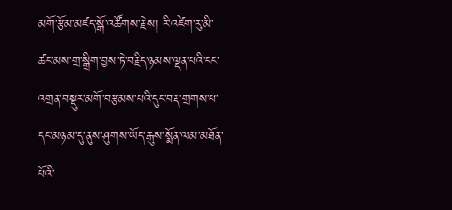མགོ་རྩོམ་མཛད་སྒོ་འཚོགས་རྗེས། རི་འཛེག་རུ་མི་ཚང་མས་གྲ་སྒྲིག་བྱས་ཏེ་བརྗིད་ཉམས་ལྡན་པའི་ངང་འགྲན་བསྡུར་མགོ་བརྩམས་པའི་དུང་བརྡ་གྲགས་པ་དང་མཉམ་དུ་ནུས་ཤུགས་ཡོད་རྒུས་སྨོན་ལམ་མཐོན་པོའི་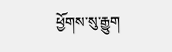ཕྱོགས་སུ་རྒྱུག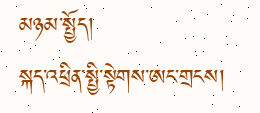མཉམ་སྤྱོད།
སྐད་འཕྲིན་སྤྱི་སྟེགས་ཨང་གྲངས།